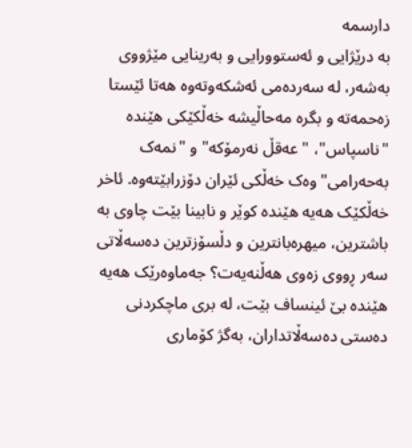دارسمە
بە درێژایی و ئەستوورایی و بەرینایی مێژووی بەشەر، لە سەردەمی ئەشکەوتەوە هەتا ئێستا زەحمەتە و بگرە مەحاڵیشە خەڵکێکی هێندە "ناسپاس"، "عەقڵ نەرمۆکە" و "نمەک بەحەرامی" وەک خەڵکی ئێران دۆزرابێتەوە. ئاخر خەڵکێک هەیە هێندە کوێر و نابینا بێت چاوی بە باشترین، میهرەبانترین و دڵسۆزترین دەسەڵاتی سەر ڕووی زەوی هەڵنەیەت؟ جەماوەرێک هەیە هێندە بێ ئینساف بێت، لە بری ماچکردنی دەستی دەسەڵاتداران، بەگژ کۆماری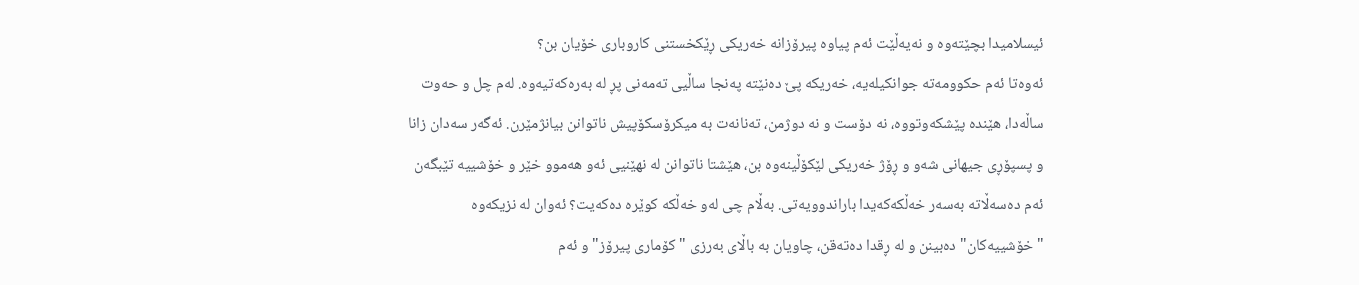ئیسلامیدا بچێتەوە و نەیەڵێت ئەم پیاوە پیرۆزانە خەریکی ڕێکخستنی کاروباری خۆیان بن؟
ئەوەتا ئەم حکوومەتە جوانکیلەیە، خەریکە پێ دەنێتە پەنجا ساڵیی تەمەنی پڕ لە بەرەکەتیەوە. لەم چل و حەوت ساڵەدا، هێندە پێشکەوتووە، نە دۆست و نە دوژمن، تەنانەت به میکرۆسکۆپیش ناتوانن بیانژمێرن. ئەگەر سەدان زانا و پسپۆڕی جیهانی شەو و ڕۆژ خەریکی لێکۆڵینەوە بن، هێشتا ناتوانن لە نهێنیی ئەو هەموو خێر و خۆشییە تێبگەن ئەم دەسەڵاتە بەسەر خەڵکەکەیدا باراندوویەتی. بەڵام چی لەو خەڵکە کوێرە دەکەیت؟ ئەوان لە نزیکەوە "خۆشییەکان" دەبینن و لە ڕقدا دەتەقن، چاویان بە باڵای بەرزی "کۆماری پیرۆز" و ئەم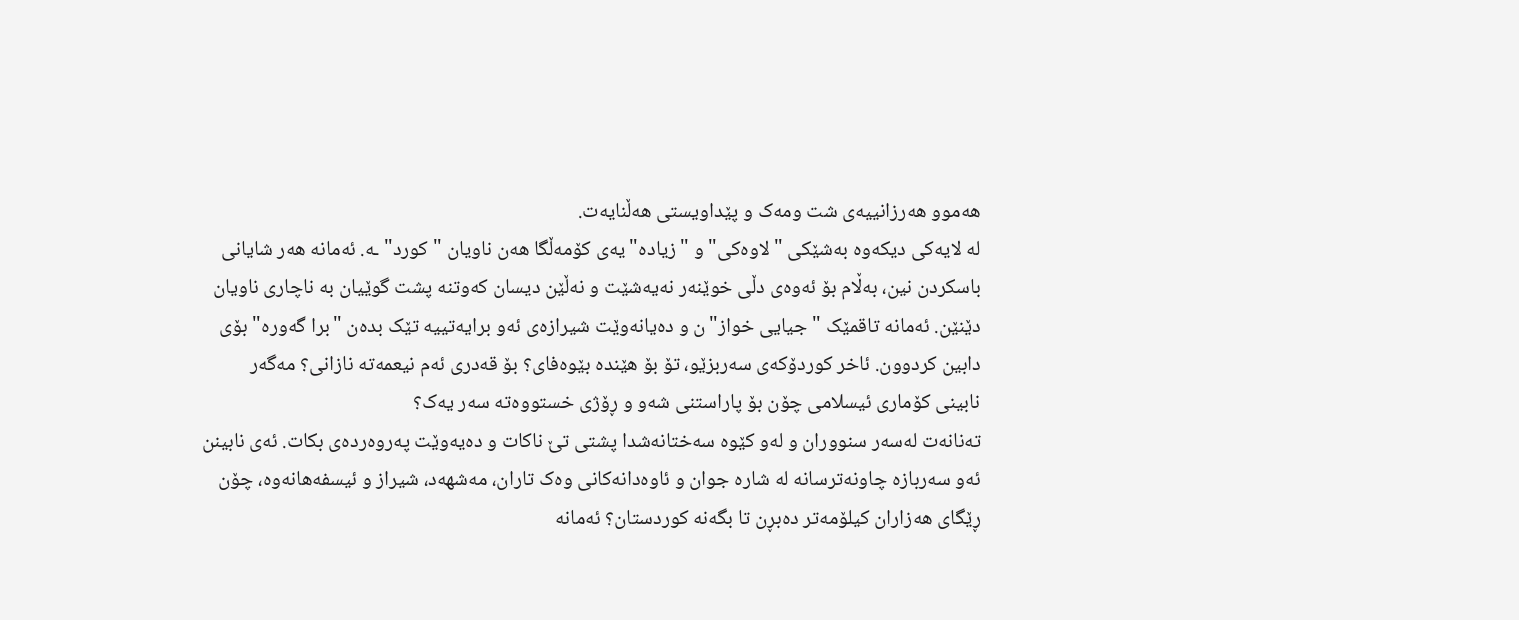هەموو هەرزانییەی شت ومەک و پێداویستی هەڵنایەت.
لە لایەکی دیکەوە بەشێکی "لاوەکی" و "زیادە"یەی کۆمەڵگا هەن ناویان "کورد"ـه. ئەمانە هەر شایانی باسکردن نین، بەڵام بۆ ئەوەی دڵی خوێنەر نەیەشێت و نەڵێن دیسان کەوتنە پشت گوێیان بە ناچاری ناویان دێنێن. ئەمانە تاقمێک "جیایی خواز"ن و دەیانەوێت شیرازەی ئەو برایەتییە تێک بدەن "برا گەورە" بۆی دابین کردوون. ئاخر کوردۆکەی سەربزێو، تۆ بۆ هێندە بێوەفای؟ بۆ قەدری ئەم نیعمەتە نازانی؟ مەگەر نابینی کۆماری ئیسلامی چۆن بۆ پاراستنی شەو و ڕۆژی خستووەتە سەر یەک؟
تەنانەت لەسەر سنووران و لەو کێوە سەختانەشدا پشتی تێ ناکات و دەیەوێت پەروەردەی بکات. ئەی نابینن ئەو سەربازە چاونەترسانە لە شارە جوان و ئاوەدانەکانی وەک تاران، مەشهەد، شیراز و ئیسفەهانەوە، چۆن ڕێگای هەزاران کیلۆمەتر دەبڕن تا بگەنە کوردستان؟ ئەمانە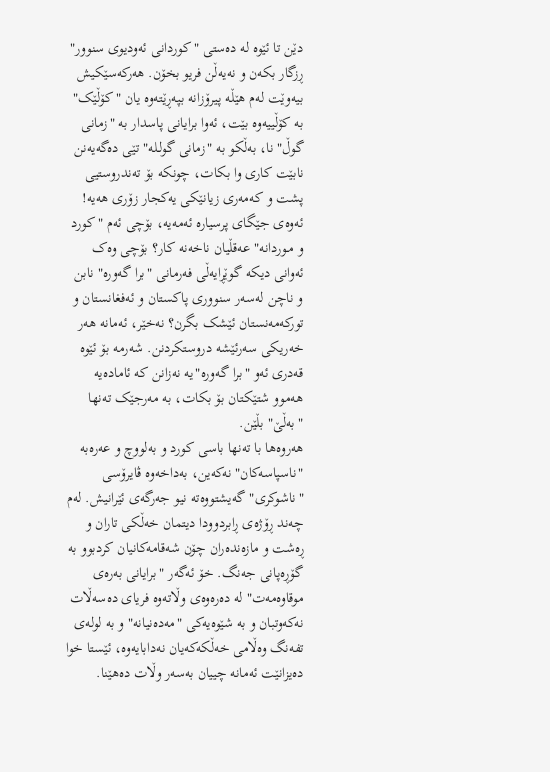دێن تا ئێوە لە دەستی "کوردانی ئەودیوی سنوور" ڕزگار بکەن و نەیەڵن فریو بخۆن. هەرکەسێکیش بیەوێت لەم هێڵە پیرۆزانە بپەڕێتەوە یان "کۆڵێک" بە کۆڵییەوە بێت، ئەوا برایانی پاسدار بە "زمانی گوڵ" نا، بەڵکو بە "زمانی گولـلە" تێی دەگەیەنن نابێت کاری وا بکات، چونکە بۆ تەندروستیی پشت و کەمەری زیانێکی یەکجار زۆری هەیە!
ئەوەی جێگای پرسیارە ئەمەیە، بۆچی ئەم "کورد و مـوردانە" عەقڵیان ناخەنە کار؟ بۆچی وەک ئەوانی دیکە گوێڕایەڵی فەرمانی "برا گەورە" نابن و ناچن لەسەر سنووری پاکستان و ئەفغانستان و تورکەمەنستان ئێشک بگرن؟ نەخێر، ئەمانە هەر خەریکی سەرئێشە دروستکردنن. شەرمە بۆ ئێوە قەدری ئەو "برا گەورە"یە نەزانن کە ئامادەیە هەموو شتێکتان بۆ بکات، بە مەرجێک تەنها "بەڵێ" بڵێن.
هەروەها با تەنها باسی کورد و بەلووچ و عەرەبە "ناسپاسەکان" نەکەین، بەداخەوە ڤایرۆسی "ناشوکرى" گەیشتووەتە نیو جەرگەی ئێرانیش. لەم چەند ڕۆژەی ڕابردوودا دیتمان خەڵکی تاران و ڕەشت و مازەندەران چۆن شەقامەکانیان کردبوو بە گۆڕەپانی جەنگ. خۆ ئەگەر "برایانی بەرەی موقاوەمەت" لە دەرەوەی وڵاتەوە فریای دەسەڵات نەکەوتبان و بە شێوەیەکی "مەدەنیانە" و بە لولەی تفەنگ وەڵامی خەڵکەکەیان نەدابایەوە، ئێستا خوا دەیزانێت ئەمانە چییان بەسەر وڵات دەهێنا.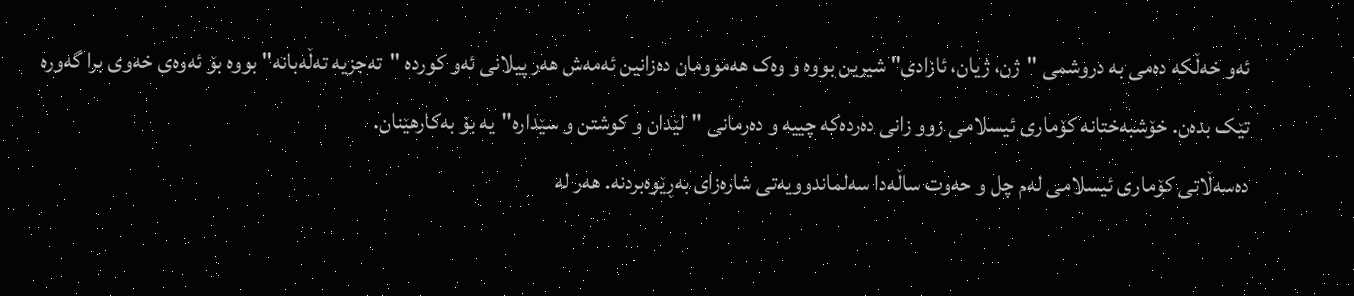ئەو خەڵکە دەمی بە دروشمی "ژن، ژیان، ئازادی" شیرین بووە و وەک هەموومان دەزانین ئەمەش هەر پیلانی ئەو کوردە "تەجزیە تەڵەبانە" بووە بۆ ئەوەی خەوی برا گەورە تێک بدەن. خۆشبەختانە کۆماری ئیسلامی زوو زانی دەردەکە چییە و دەرمانی "لێدان و کوشتن و سێدارە"یە بۆ بەکارهێنان.
دەسەڵاتی کۆماری ئیسلامی لەم چل و حەوت ساڵەدا سەلماندوویەتی شارەزای بەڕێوەبردنە. هەر لە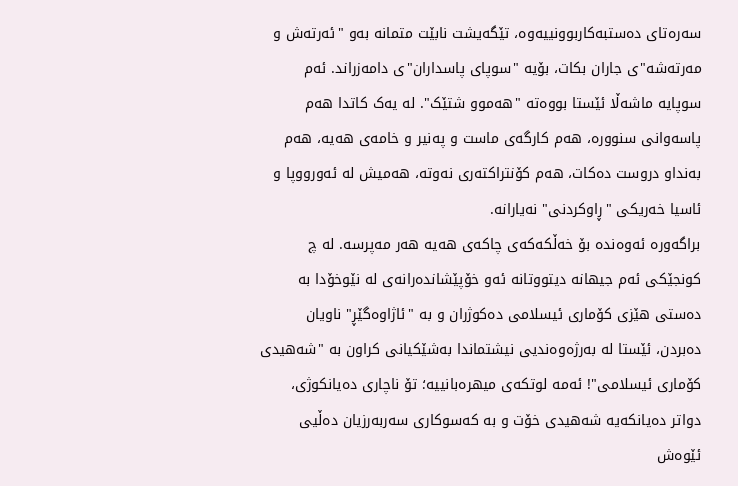سەرەتای دەستبەکاربوونییەوە، تێگەیشت نابێت متمانە بەو "ئەرتەش و مەرتەشە"ی جاران بکات، بۆیە "سوپای پاسداران"ی دامەزراند. ئەم سوپایە ماشەڵا ئێستا بووەتە "هەموو شتێک". لە یەک کاتدا هەم پاسەوانی سنوورە، هەم کارگەی ماست و پەنیر و خامەی هەیە، هەم بەنداو دروست دەکات، هەم کۆنتراکتەری نەوتە، هەمیش لە ئەورووپا و ئاسیا خەریکی "ڕاوکردنی" نەیارانە.
براگەورە ئەوەندە بۆ خەڵکەکەی چاکەی هەیە هەر مەپرسە. لە چ کونجێکی ئەم جیهانە دیتووتانە ئەو خۆپێشاندەرانەی لە نێوخۆدا بە دەستی هێزی کۆماری ئیسلامی دەکوژران و بە "ئاژاوەگێڕ" ناویان دەبردن، ئێستا لە بەرژەوەندیی نیشتماندا بەشێکیانی کراون بە "شەهیدی کۆماری ئیسلامی"! ئەمە لوتکەی میهرەبانییە؛ تۆ ناچاری دەیانکوژی، دواتر دەیانکەیە شەهیدی خۆت و بە کەسوکاری سەربەرزیان دەڵیی ئێوەش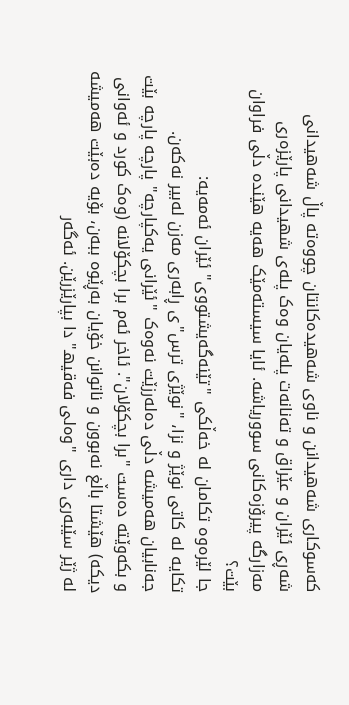کەسوکاری شەهیدانن و ناوی شەهیدەکانتان چووەتە پاڵ شەهیدانی شەڕی ئێران و عێراق و تەنانەت پلەیان وەک پلەی شهیدانی پارێزەری مەزارگە پیرۆزەکانی سووریاشە. ئایا سیستەمێک هەیە هێندە دڵی فراوان بێت؟
جا لێرەوە تکامان لە خەڵکی "تێنەگەیشتووی" ئێران ئەمەیە:
تکایە لە کاتی نوێژ و نزا، "نوێژی ترس"ی ڕابەری مەزن لەبیر نەکەن. جەنابیان هەمیشە دڵی دەلەرزێت نەوەک "ئێرانی یەکپارچە" پارچە پارچە بێت و بکەوێتە دەست "برا بچکۆلان". ئاخر ئەم برا بچکۆلانە (وەک کورد و ئەوانی دیکە) هێشتا باڵغ نەبوون و ناتوانن خۆیان بەڕێوە ببەن، بۆیە دەبێت هەمیشە لە ژێر سێبەری داری "وەلی فەقیهـ"دا بپارێزرێن. ئەگەر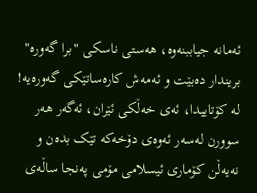ئەمانە جیاببنەوە، هەستی ناسکی "برا گەورە" بریندار دەبێت و ئەمەش کارەساتێکی گەورەیە!
لە کۆتاییدا، ئەی خەڵکی ئێران، ئەگەر هەر سوورن لەسەر ئەوەی دۆخەکە تێک بدەن و نەیەڵن کۆماری ئیسلامی مۆمی پەنجا ساڵەی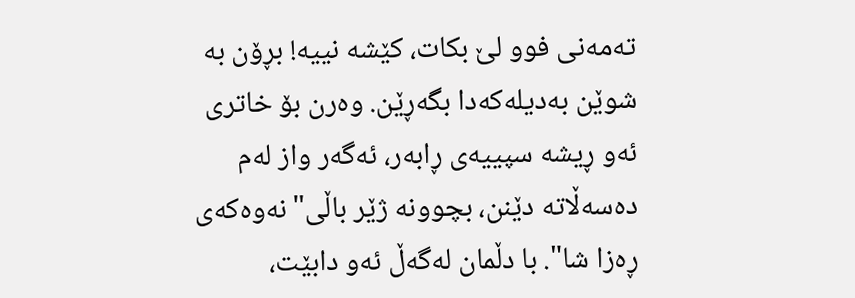تەمەنی فوو لێ بکات، کێشە نییە! بڕۆن بە شوێن بەدیلەکەدا بگەڕێن. وەرن بۆ خاتری ئەو ڕیشە سپییەی ڕابەر، ئەگەر واز لەم دەسەڵاتە دێنن، بچوونە ژێر باڵی"نەوەکەی ڕەزا شا". با دڵمان لەگەڵ ئەو دابێت،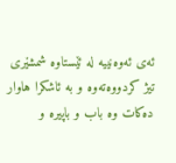ئەی ئەوەنییە لە ئێستاوە شمشێری تیژ کردووەتەوە و بە ئاشکرا هاوار دەکات وە باب و باپیرە و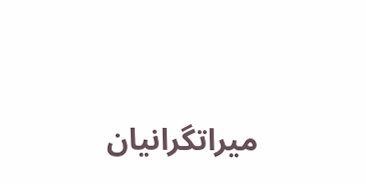میراتگرانیان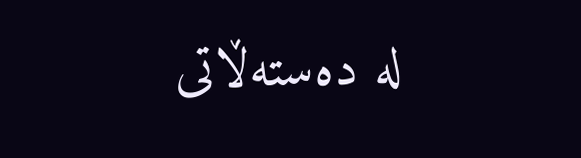لە دەستەڵاتی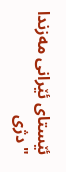ئێستای ئێرانی مەزندا "دژی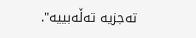تەجزیە تەڵەبییە".